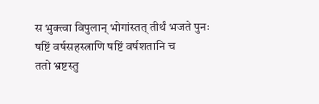स भुक्त्वा विपुलान् भोगांस्तत् तीर्थं भजते पुनः
षष्टिं वर्षसहस्त्राणि षष्टिं वर्षशतानि च
ततो भ्रष्टस्तु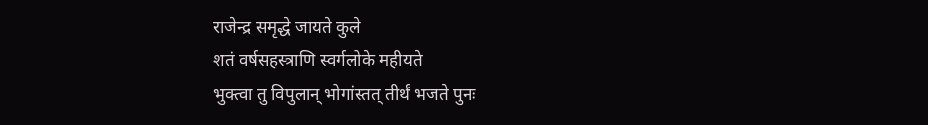राजेन्द्र समृद्धे जायते कुले
शतं वर्षसहस्त्राणि स्वर्गलोके महीयते
भुक्त्वा तु विपुलान् भोगांस्तत् तीर्थं भजते पुनः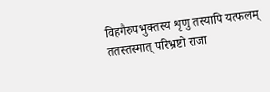विहगैरुपभुक्तस्य शृणु तस्यापि यत्फलम्
ततस्तस्मात् परिभ्रष्टो राजा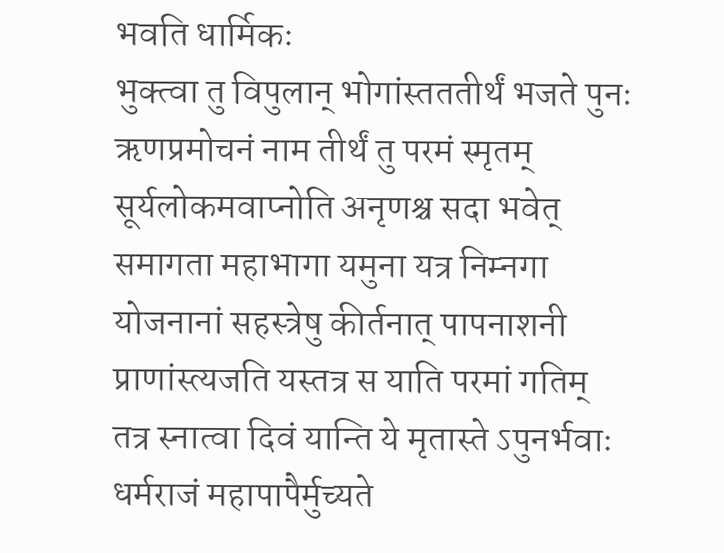भवति धार्मिकः
भुक्त्वा तु विपुलान् भोगांस्तततीर्थं भजते पुनः
ऋणप्रमोचनं नाम तीर्थं तु परमं स्मृतम्
सूर्यलोकमवाप्नोति अनृणश्च सदा भवेत्
समागता महाभागा यमुना यत्र निम्नगा
योजनानां सहस्त्रेषु कीर्तनात् पापनाशनी
प्राणांस्त्यजति यस्तत्र स याति परमां गतिम्
तत्र स्नात्वा दिवं यान्ति ये मृतास्ते ऽपुनर्भवाः
धर्मराजं महापापैर्मुच्यते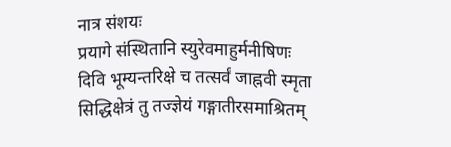नात्र संशयः
प्रयागे संस्थितानि स्युरेवमाहुर्मनीषिणः
दिवि भूम्यन्तरिक्षे च तत्सर्वं जाह्नवी स्मृता
सिद्धिक्षेत्रं तु तज्ज्ञेयं गङ्गातीरसमाश्रितम्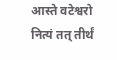आस्ते वटेश्वरो नित्यं तत् तीर्थं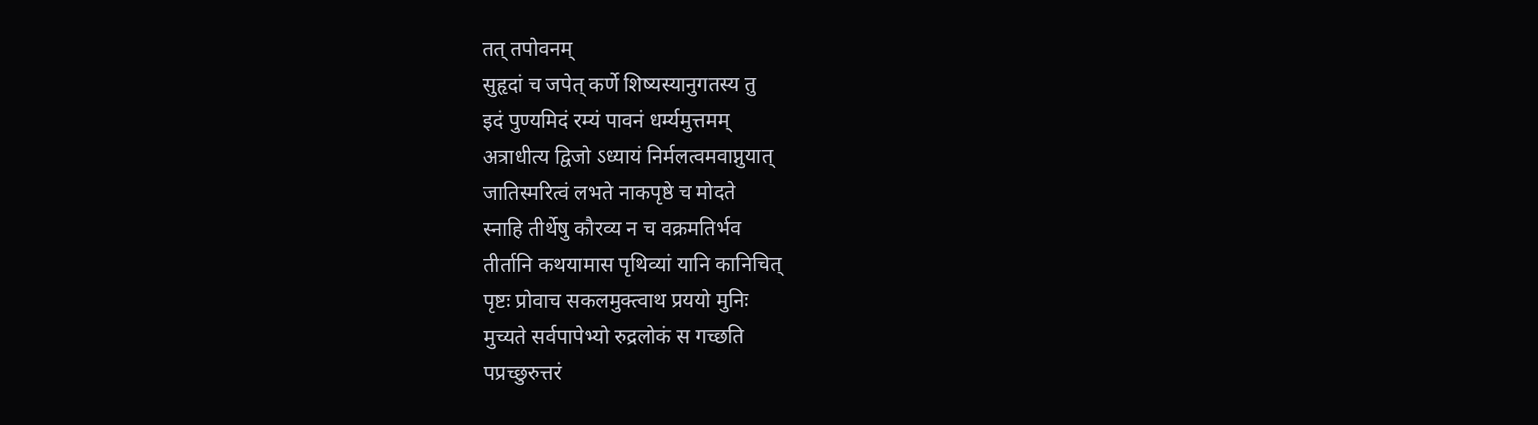तत् तपोवनम्
सुहृदां च जपेत् कर्णे शिष्यस्यानुगतस्य तु
इदं पुण्यमिदं रम्यं पावनं धर्म्यमुत्तमम्
अत्राधीत्य द्विजो ऽध्यायं निर्मलत्वमवाप्नुयात्
जातिस्मरित्वं लभते नाकपृष्ठे च मोदते
स्नाहि तीर्थेषु कौरव्य न च वक्रमतिर्भव
तीर्तानि कथयामास पृथिव्यां यानि कानिचित्
पृष्टः प्रोवाच सकलमुक्त्वाथ प्रययो मुनिः
मुच्यते सर्वपापेभ्यो रुद्रलोकं स गच्छति
पप्रच्छुरुत्तरं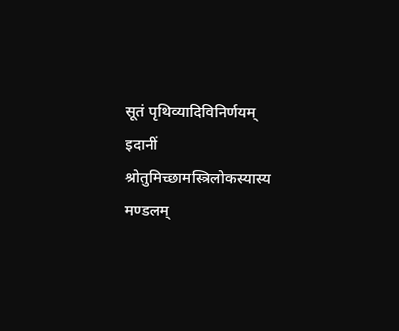सूतं पृथिव्यादिविनिर्णयम्
इदानीं श्रोतुमिच्छामस्त्रिलोकस्यास्य मण्डलम्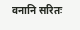वनानि सरितः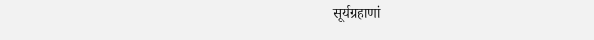सूर्यग्रहाणां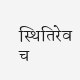स्थितिरेव च